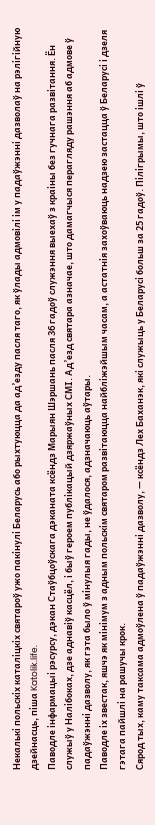Некалькі польскіх каталіцкіх святароў ужо пакінулі Беларусь або рыхтуюцца да ад’езду пасля таго, як ўлады адмовілі ім у падаўжэнні дазволаў на рэлігійную дзейнасць, піша Katolik.life.
Паводле інфармацыі рэсурсу, дэкан Стаўбцоўскага дэканата ксёндз Марыян Шэршань пасля 36 гадоў служэння выехаў з краіны без гучнага развітання. Ён служыў у Налібоках, дзе аднавіў касцёл, і быў героем публікацый дзяржаўных СМІ. Ад’езд святара азначае, што дамагчыся перагляду рашэння аб адмове ў падаўжэнні дазволу, як гэта было ў мінулыя гады, не ўдалося, адзначаюць аўтары.
Паводле іх звестак, яшчэ як мінімум з адным польскім святаром развітаюцца найбліжэйшым часам, а астатнія захоўваюць надзею застацца ў Беларусі і дзеля гэтага пайшлі на рашучы крок.
Сярод тых, каму таксама адмоўлена ў падаўжэнні дазволу, — ксёндз Лех Баханэк, які служыць у Беларусі больш за 25 гадоў. Пілігрымы, што ішлі ў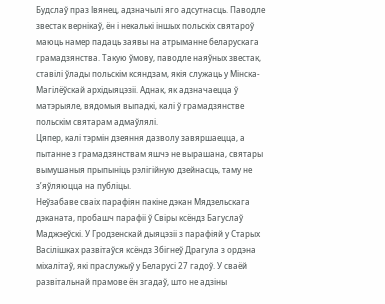Будслаў праз Івянец, адзначылі яго адсутнасць. Паводле звестак вернікаў, ён і некалькі іншых польскіх святароў маюць намер падаць заявы на атрыманне беларускага грамадзянства. Такую ўмову, паводле наяўных звестак, ставілі ўлады польскім ксяндзам, якія служаць у Мінска-Магілёўскай архідыяцэзіі. Аднак, як адзначаецца ў матэрыяле, вядомыя выпадкі, калі ў грамадзянстве польскім святарам адмаўлялі.
Цяпер, калі тэрмін дзеяння дазволу завяршаецца, а пытанне з грамадзянствам яшчэ не вырашана, святары вымушаныя прыпыніць рэлігійную дзейнасць, таму не з’яўляюцца на публіцы.
Неўзабаве сваіх парафіян пакіне дэкан Мядзельскага дэканата, пробашч парафіі ў Свіры ксёндз Багуслаў Маджэеўскі. У Гродзенскай дыяцэзіі з парафіяй у Старых Васілішках развітаўся ксёндз Збігнеў Драгула з ордэна міхалітаў, які праслужыў у Беларусі 27 гадоў. У сваёй развітальнай прамове ён згадаў, што не адзіны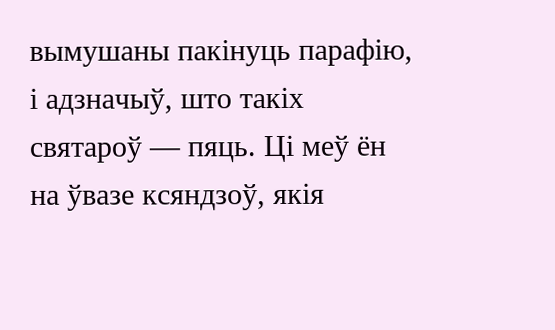вымушаны пакінуць парафію, і адзначыў, што такіх святароў — пяць. Ці меў ён на ўвазе ксяндзоў, якія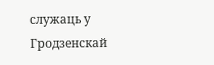служаць у Гродзенскай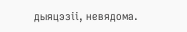дыяцэзіі, невядома.